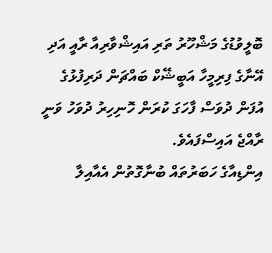ބޮލީވުޑުގެ މަޝްހޫރު ތަރި އައިޝްވާރިއާ ރާއީ އަދި އޭނާގެ ފިރިމީހާ އަބީޝޭކް ބައްޗަން ދަރިފުޅުގެ އުފަން ދުވަސް ފާހަގަ ކުރަން ހޮނިހިރު ދުވަހު ވަނީ ރާއްޖެ އައިސްފައެވެ.
އިންޑިއާގެ ހަބަރުތައް ބުނާގޮތުން އެއާއިލާ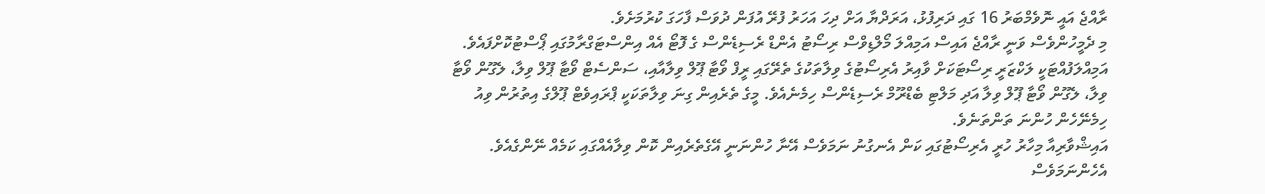ރާއްޖެ އައީ ނޮވެމްބަރު 16 ގައި ދަރިފުޅު، އަރަދްޔާ އަށް ދިހަ އަހަރު ފުރޭ އުފަން ދުވަސް ފާހަގަ ކުރުމަށެވެ.
މި ދެމީހުންވެސް ވަނީ ރާއްޖެ އައިސް އަމިއްލަ މޯލްޑިވްސް ރިސޯޓު އެންޑް ރެސިޑެންސް ގެ ފޮޓޯ އެއް އިންސްޓަގްރާމުގައި ޕޯސްޓުކޮށްފައެވެ.
އަމިއްލަފުއްޓަކީ ލަކްޒަރީ ރިސޯޓަކަށް ވާއިރު އެރިސޯޓުގެ ވިލާތަކުގެ ތެރޭގައި ރީފް ވޯޓާ ޕޫލް ވިލާއާއި، ސަންސެޓް ވޯޓާ ޕޫލް ވިލާ، ލެގޫން ވޯޓާ ވިލާ، ލެގޫން ވޯޓާ ޕޫލް ވިލާ އަދި މަލްޓި ބެޑްރޫމް ރެސިޑެންސް ހިމެނެއެވެ. މީގެ ތެރެއިން ގިނަ ވިލާތަކަކީ ޕްރައިވެޓް ޕޫލްގެ އިތުރުން ވިއު ހިމެނޭހެން ހުންނަ ތަންތަނެވެ.
އައިޝްވާރިއާ މިހާރު ހުރީ އެރިސޯޓުގައި ކަން އެނގުނު ނަމަވެސް އޭނާ ހުންނަނީ އޭގެތެރެއިން ކޮން ވިލާއެއްގައި ކަމެއް ނޭންގެއެވެ. އެހެންނަމަވެސް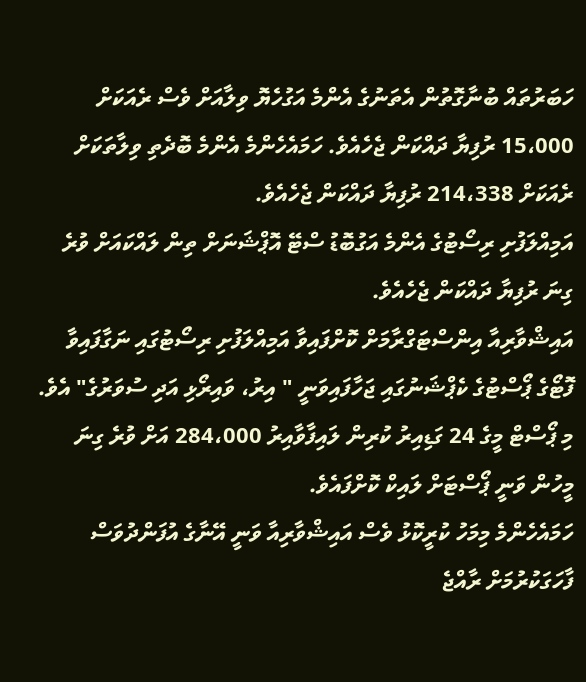ހަބަރުތައް ބުނާގޮތުން އެތަނުގެ އެންމެ އަގުހެޔޮ ވިލާއަށް ވެސް ރެއަކަށް 15،000 ރުފިޔާ ދައްކަން ޖެހެއެވެ. ހަމައެހެންމެ އެންމެ ބޮދެތި ވިލާތަކަށް ރެއަކަށް 214،338 ރުފިޔާ ދައްކަން ޖެހެއެވެ.
އަމިއްލަފުށި ރިސޯޓުގެ އެންމެ އަގުބޮޑު ސްޓޭ އޮޕްޝަނަށް ތިން ލައްކައަށް ވުރެ ގިނަ ރުފިޔާ ދައްކަން ޖެހެއެވެ.
އައިޝްވާރިއާ އިންސްޓަގްރާމަށް ކޮށްފައިވާ އަމިއްލަފުށި ރިސޯޓުގައި ނަގާފައިވާ ފޮޓޯގެ ޕޯސްޓުގެ ކެޕްޝަނުގައި ޖަހާފައިވަނީ " އިރު، ވައިރޯޅި އަދި ސުވަރުގެ" އެވެ. މި ޕޯސްޓް މީގެ 24 ގަޑިއިރު ކުރިން ލައިފާވާއިރު 284،000 އަށް ވުރެ ގިނަ މީހުން ވަނީ ޕޯސްޓަށް ލައިކް ކޮށްފައެވެ.
ހަމައެހެންމެ މިމަހު ކުރީކޮޅު ވެސް އައިޝްވާރިއާ ވަނީ އޭނާގެ އުފަންދުވަސް ފާހަގަކުރުމަށް ރާއްޖެ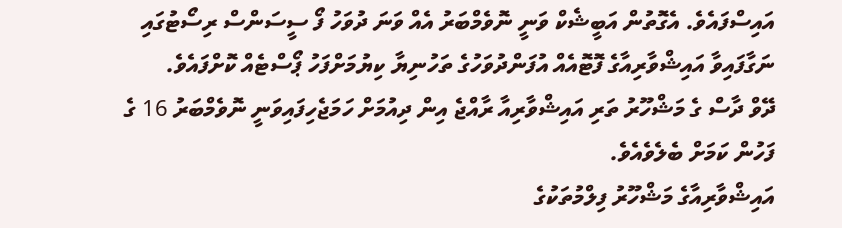އައިސްފައެވެ. އެގޮތުން އަބީޝެކް ވަނީ ނޮވެމްބަރު އެއް ވަނަ ދުވަހު ފޯ ސީސަންސް ރިސޯޓުގައި ނަގާފައިވާ އައިޝްވާރިއާގެ ފޮޓޮއެއް އުފަންދުވަހުގެ ތަހުނިޔާ ކިޔުމަށްފަހު ޕޯސްޓެއް ކޮށްފައެވެ.
ދޭވް ދާސް ގެ މަޝްހޫރު ތަރި އައިޝްވާރިއާ ރާއްޖެ އިން ދިއުމަށް ހަމަޖެހިފައިވަނީ ނޮވެމްބަރު 16 ގެ ފަހުން ކަމަށް ބެލެވެއެވެ.
އައިޝްވާރިއާގެ މަޝްހޫރު ފިލްމުތަކުގެ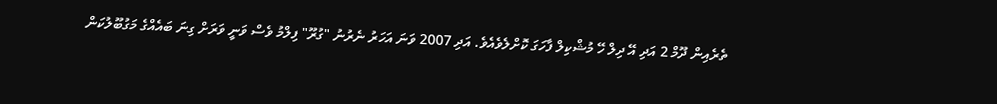ތެރެއިން ދޫމް 2 އަދި އޭ ދިލް ހޭ މުޝްކިލް ފާހަގަ ކޮށްލެވެއެވެ. އަދި 2007 ވަނަ އަހަރު ނެރުނު "ގުރޫ" ފިލްމު ވެސް ވަނީ ވަރަށް ގިނަ ބައެއްގެ މަގުބޫލުކަން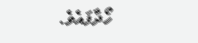ހޯދާފައެވެ.